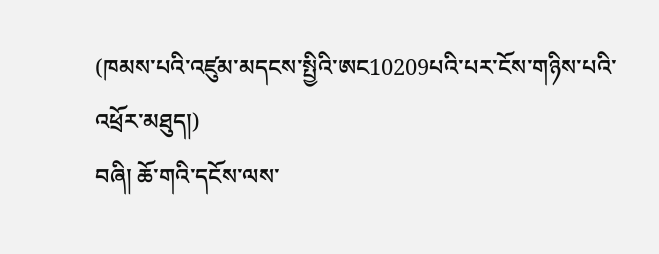(ཁམས་པའི་འཛུམ་མདངས་སྤྱིའི་ཨང10209པའི་པར་ངོས་གཉིས་པའི་འཕྲོར་མཐུད།)
བཞི། ཆོ་གའི་དངོས་ལས་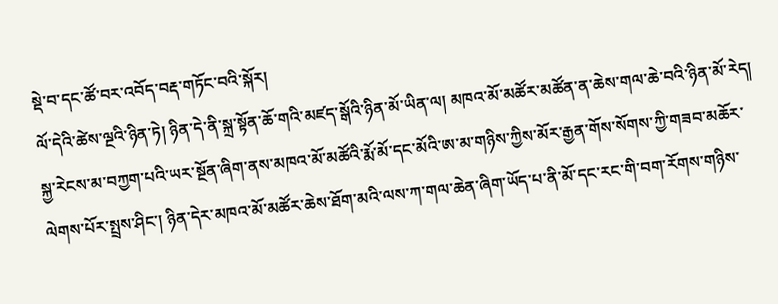སྡེ་བ་དང་ཚོ་བར་འབོད་བརྡ་གཏོང་བའི་སྐོར།
ལོ་དེའི་ཚེས་ལྔའི་ཉིན་ཏེ། ཉིན་དེ་ནི་སྐྲ་སྟོན་ཆོ་གའི་མཛད་སྒོའི་ཉིན་མོ་ཡིན་ལ། མཁའ་མོ་མཚོར་མཚོན་ན་ཆེས་གལ་ཆེ་བའི་ཉིན་མོ་རེད། སྐྱ་རེངས་མ་བཀྱག་པའི་ཡར་སྔོན་ཞིག་ནས་མཁའ་མོ་མཚོའི་རྨོ་མོ་དང་མོའི་ཨ་མ་གཉིས་ཀྱིས་མོར་རྒྱན་གོས་སོགས་ཀྱི་གཟབ་མཆོར་ལེགས་པོར་སྤྲས་ཤིང་། ཉིན་དེར་མཁའ་མོ་མཚོར་ཆེས་ཐོག་མའི་ལས་ཀ་གལ་ཆེན་ཞིག་ཡོད་པ་ནི་མོ་དང་རང་གི་བག་རོགས་གཉིས་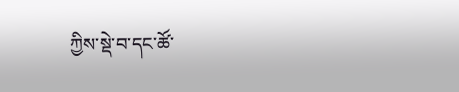ཀྱིས་སྡེ་བ་དང་ཚོ་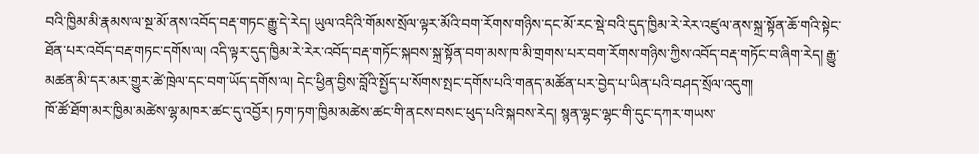བའི་ཁྱིམ་མི་རྣམས་ལ་སྔ་མོ་ནས་འབོད་བརྡ་གཏང་རྒྱུ་དེ་རེད། ཡུལ་འདིའི་གོམས་སྲོལ་ལྟར་མོའི་བག་རོགས་གཉིས་དང་མོ་རང་སྡེ་བའི་དུད་ཁྱིམ་རེ་རེར་འཛུལ་ནས་སྐྲ་སྟོན་ཆོ་གའི་སྟེང་ཐོན་པར་འབོད་བརྡ་གཏང་དགོས་ལ། འདི་ལྟར་དུད་ཁྱིམ་རེ་རེར་འབོད་བརྡ་གཏོང་སྐབས་སྐྲ་སྟོན་བག་མས་ཁ་མི་གྲགས་པར་བག་རོགས་གཉིས་ཀྱིས་འབོད་བརྡ་གཏོང་བ་ཞིག་རེད། རྒྱུ་མཚན་མི་དར་མར་གྱུར་ཚེ་ཁྲེལ་དང་བག་ཡོད་དགོས་ལ། དེང་ཕྱིན་བྱིས་བློའི་སྤྱོད་པ་སོགས་སྤང་དགོས་པའི་གནད་མཚོན་པར་བྱེད་པ་ཡིན་པའི་བཤད་སྲོལ་འདུག།
ཁོ་ཚོ་ཐོག་མར་ཁྱིམ་མཚེས་ལྷ་མཁར་ཚང་དུ་འབྱོར། ཏག་ཏག་ཁྱིམ་མཚེས་ཚང་གི་ནངས་བསང་ཕུད་པའི་སྐབས་རེད། སྙན་ལྷང་ལྷང་གི་དུང་དཀར་གཡས་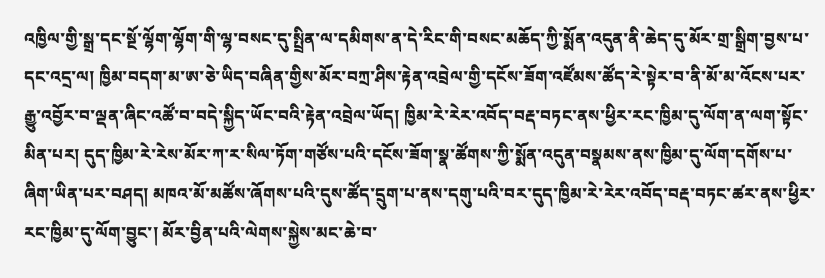འཁྱིལ་གྱི་སྒྲ་དང་སྔོ་ལྷོག་ལྷོག་གི་ལྷ་བསང་དུ་སྤྲིན་ལ་དམིགས་ན་དེ་རིང་གི་བསང་མཆོད་ཀྱི་སྨོན་འདུན་ནི་ཆེད་དུ་མོར་གྲ་སྒྲིག་བྱས་པ་དང་འདྲ་ལ། ཁྱིམ་བདག་མ་ཨ་ཅེ་ཡིད་བཞིན་གྱིས་མོར་བཀྲ་ཤིས་རྟེན་འབྲེལ་གྱི་དངོས་ཟོག་འཛོམས་ཚོད་རེ་སྟེར་བ་ནི་མོ་མ་འོངས་པར་རྒྱུ་འབྱོར་བ་ལྡན་ཞིང་འཚོ་བ་བདེ་སྐྱིད་ཡོང་བའི་རྟེན་འབྲེལ་ཡོད། ཁྱིམ་རེ་རེར་འབོད་བརྡ་བཏང་ནས་ཕྱིར་རང་ཁྱིམ་དུ་ལོག་ན་ལག་སྟོང་མིན་པར། དུད་ཁྱིམ་རེ་རེས་མོར་ཀ་ར་སིལ་ཏོག་གཙོས་པའི་དངོས་ཟོག་སྣ་ཚོགས་ཀྱི་སྨོན་འདུན་བསྣམས་ནས་ཁྱིམ་དུ་ལོག་དགོས་པ་ཞིག་ཡིན་པར་བཤད། མཁའ་མོ་མཚོས་ཞོགས་པའི་དུས་ཚོད་དྲུག་པ་ནས་དགུ་པའི་བར་དུད་ཁྱིམ་རེ་རེར་འབོད་བརྡ་བཏང་ཚར་ནས་ཕྱིར་རང་ཁྱིམ་དུ་ལོག་བྱུང་། མོར་བྱིན་པའི་ལེགས་སྐྱེས་མང་ཆེ་བ་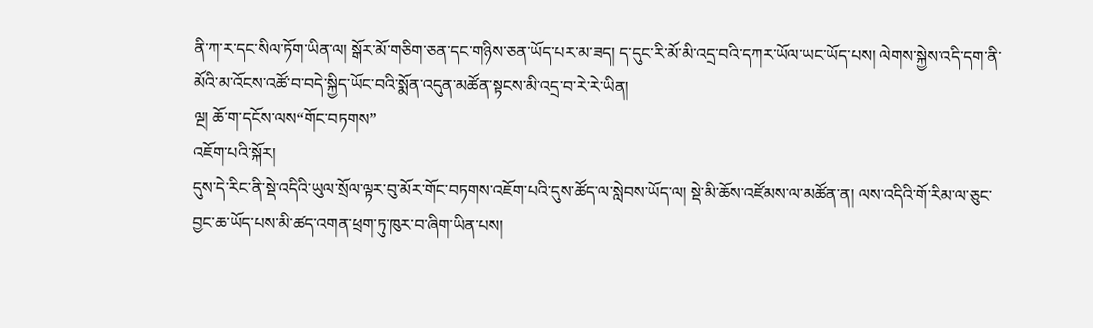ནི་ཀ་ར་དང་སིལ་ཏོག་ཡིན་ལ། སྒོར་མོ་གཅིག་ཅན་དང་གཉིས་ཅན་ཡོད་པར་མ་ཟད། ད་དུང་རི་མོ་མི་འདྲ་བའི་དཀར་ཡོལ་ཡང་ཡོད་པས། ལེགས་སྐྱེས་འདི་དག་ནི་མོའི་མ་འོངས་འཚོ་བ་བདེ་སྐྱིད་ཡོང་བའི་སྨོན་འདུན་མཚོན་སྟངས་མི་འདྲ་བ་རེ་རེ་ཡིན།
ལྔ། ཆོ་ག་དངོས་ལས“གོང་བཏགས”
འཇོག་པའི་སྐོར།
དུས་དེ་རིང་ནི་སྡེ་འདིའི་ཡུལ་སྲོལ་ལྟར་བུ་མོར་གོང་བཏགས་འཇོག་པའི་དུས་ཚོད་ལ་སླེབས་ཡོད་ལ། སྡེ་མི་ཆོས་འཛོམས་ལ་མཚོན་ན། ལས་འདིའི་གོ་རིམ་ལ་ཅུང་བྱང་ཆ་ཡོད་པས་མི་ཚད་འགན་ཕྲག་ཏུ་ཁུར་བ་ཞིག་ཡིན་པས།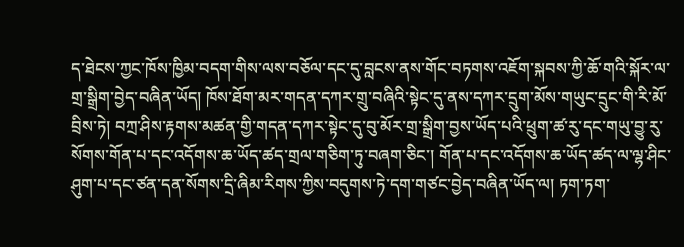ད་ཐེངས་ཀྱང་ཁོས་ཁྱིམ་བདག་གིས་ལས་བཅོལ་དང་དུ་བླངས་ནས་གོང་བཏགས་འཇོག་སྐབས་ཀྱི་ཆོ་གའི་སྐོར་ལ་གྲ་སྒྲིག་བྱེད་བཞིན་ཡོད། ཁོས་ཐོག་མར་གདན་དཀར་གྲུ་བཞིའི་སྟེང་དུ་ནས་དཀར་དྲུག་མོས་གཡུང་དྲུང་གི་རི་མོ་བྲིས་ཏེ། བཀྲ་ཤིས་རྟགས་མཚན་གྱི་གདན་དཀར་སྟེང་དུ་བུ་མོར་གྲ་སྒྲིག་བྱས་ཡོད་པའི་ཕྲུག་ཚ་རུ་དང་གཡུ་བྱུ་རུ་སོགས་གོན་པ་དང་འདོགས་ཆ་ཡོད་ཚད་གྲལ་གཅིག་ཏུ་བཞག་ཅིང་། གོན་པ་དང་འདོགས་ཆ་ཡོད་ཚད་ལ་ལྷ་ཤིང་ཤུག་པ་དང་ཙན་དན་སོགས་དྲི་ཞིམ་རིགས་ཀྱིས་བདུགས་ཏེ་དག་གཙང་བྱེད་བཞིན་ཡོད་ལ། ཏག་ཏག་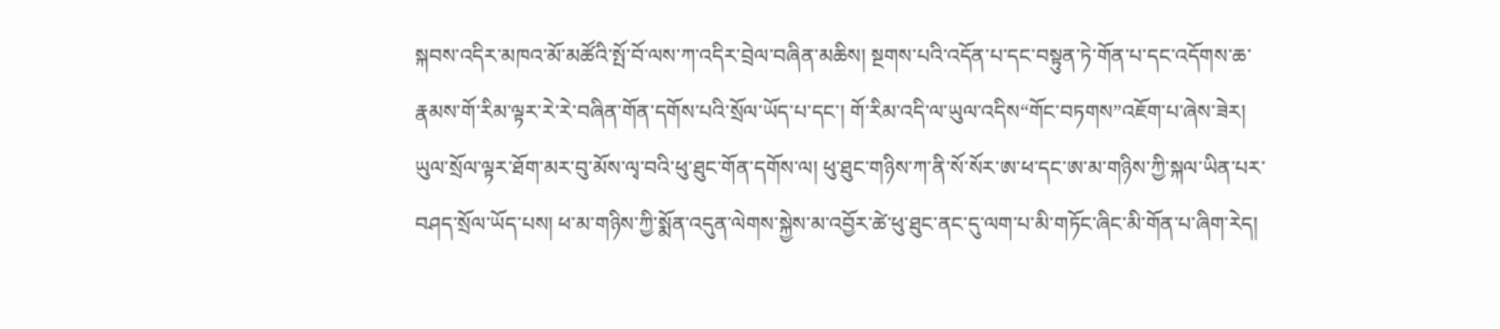སྐབས་འདིར་མཁའ་མོ་མཚོའི་སྤོ་བོ་ལས་ཀ་འདིར་བྲེལ་བཞིན་མཆིས། སྔགས་པའི་འདོན་པ་དང་བསྟུན་ཏེ་གོན་པ་དང་འདོགས་ཆ་རྣམས་གོ་རིམ་ལྟར་རེ་རེ་བཞིན་གོན་དགོས་པའི་སྲོལ་ཡོད་པ་དང་། གོ་རིམ་འདི་ལ་ཡུལ་འདིས“གོང་བཏགས”འཇོག་པ་ཞེས་ཟེར། ཡུལ་སྲོལ་ལྟར་ཐོག་མར་བུ་མོས་ལྭ་བའི་ཕུ་ཐུང་གོན་དགོས་ལ། ཕུ་ཐུང་གཉིས་ཀ་ནི་སོ་སོར་ཨ་ཕ་དང་ཨ་མ་གཉིས་ཀྱི་སྐལ་ཡིན་པར་བཤད་སྲོལ་ཡོད་པས། ཕ་མ་གཉིས་ཀྱི་སྨོན་འདུན་ལེགས་སྐྱེས་མ་འབྱོར་ཚེ་ཕུ་ཐུང་ནང་དུ་ལག་པ་མི་གཏོང་ཞིང་མི་གོན་པ་ཞིག་རེད།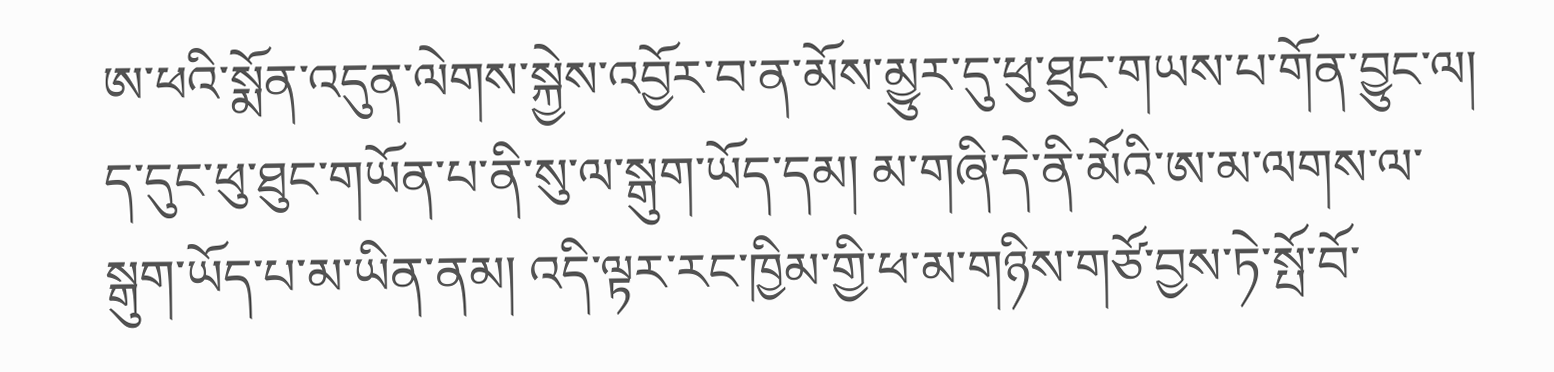ཨ་ཕའི་སྨོན་འདུན་ལེགས་སྐྱེས་འབྱོར་བ་ན་མོས་མྱུར་དུ་ཕུ་ཐུང་གཡས་པ་གོན་བྱུང་ལ། ད་དུང་ཕུ་ཐུང་གཡོན་པ་ནི་སུ་ལ་སྒུག་ཡོད་དམ། མ་གཞི་དེ་ནི་མོའི་ཨ་མ་ལགས་ལ་སྒུག་ཡོད་པ་མ་ཡིན་ནམ། འདི་ལྟར་རང་ཁྱིམ་གྱི་ཕ་མ་གཉིས་གཙོ་བྱས་ཏེ་སྤོ་བོ་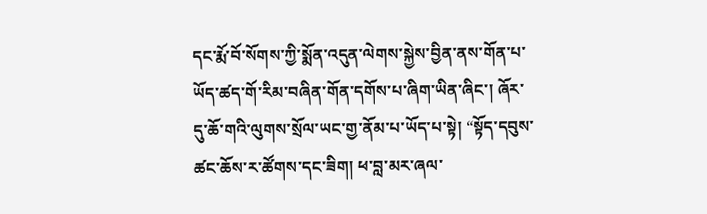དང་རྨོ་བོ་སོགས་ཀྱི་སྨོན་འདུན་ལེགས་སྐྱེས་བྱིན་ནས་གོན་པ་ཡོད་ཚད་གོ་རིམ་བཞིན་གོན་དགོས་པ་ཞིག་ཡིན་ཞིང་། ཞོར་དུ་ཆོ་གའི་ལུགས་སྲོལ་ཡང་གྱ་ནོམ་པ་ཡོད་པ་སྟེ། “སྟོད་དབུས་ཚང་ཆོས་ར་ཚོགས་དང་ཟིག། ཕ་བླ་མར་ཞལ་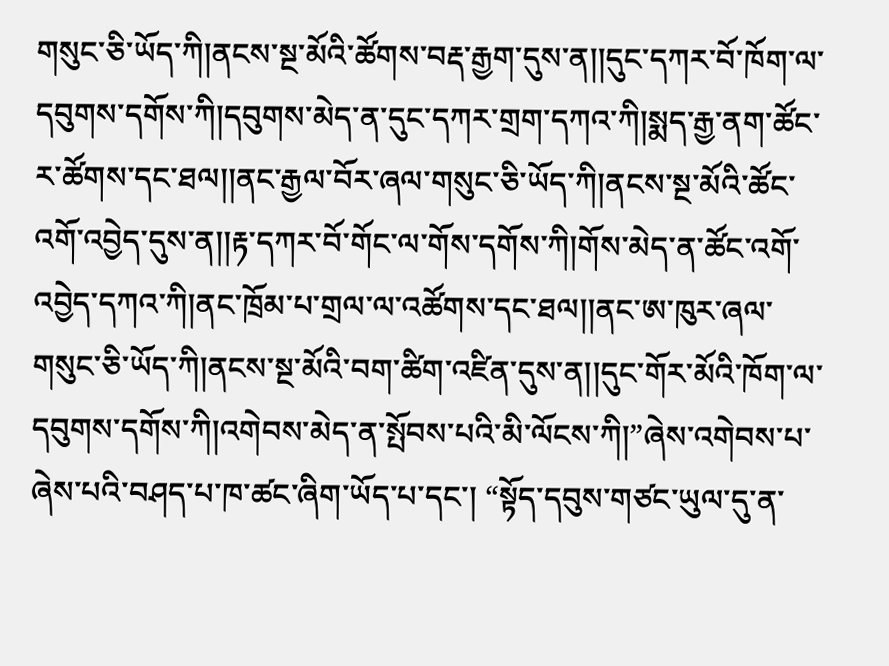གསུང་ཅི་ཡོད་ཀི།ནངས་སྔ་མོའི་ཚོགས་བརྡ་རྒྱག་དུས་ན།།དུང་དཀར་བོ་ཁོག་ལ་དབུགས་དགོས་ཀི།དབུགས་མེད་ན་དུང་དཀར་གྲག་དཀའ་ཀི།སྨད་རྒྱ་ནག་ཚོང་ར་ཚོགས་དང་ཐལ།།ནང་རྒྱལ་བོར་ཞལ་གསུང་ཅི་ཡོད་ཀི།ནངས་སྔ་མོའི་ཚོང་འགོ་འབྱེད་དུས་ན།།རྟ་དཀར་བོ་གོང་ལ་གོས་དགོས་ཀི།གོས་མེད་ན་ཚོང་འགོ་འབྱེད་དཀའ་ཀི།ནང་ཁྲོམ་པ་གྲལ་ལ་འཚོགས་དང་ཐལ།།ནང་ཨ་ཁུར་ཞལ་གསུང་ཅི་ཡོད་ཀི།ནངས་སྔ་མོའི་བག་ཚིག་འཛིན་དུས་ན།།དུང་གོར་མོའི་ཁོག་ལ་དབུགས་དགོས་ཀི།འགེབས་མེད་ན་སྤོབས་པའི་མི་ལོངས་ཀི།”ཞེས་འགེབས་པ་ཞེས་པའི་བཤད་པ་ཁ་ཚང་ཞིག་ཡོད་པ་དང་། “སྟོད་དབུས་གཙང་ཡུལ་དུ་ན་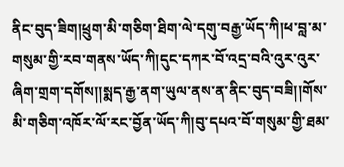ནིང་བུད་ཟིག།ཕྲུག་མི་གཅིག་ཐིག་ལེ་དགུ་བརྒྱ་ཡོད་ཀི།ཕ་བླ་མ་གསུམ་གྱི་རབ་གནས་ཡོད་ཀི།དུང་དཀར་བོ་འདྲ་བའི་འུར་འུར་ཞིག་གྲག་དགོས།།སྨད་རྒྱ་ནག་ཡུལ་ནས་ན་ནིང་བུད་བཟི།།གོས་མི་གཅིག་འཁོར་ལོ་རང་བྱོན་ཡོད་ཀི།བུ་དཔའ་བོ་གསུམ་གྱི་ཐམ་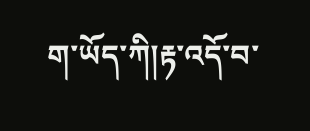ག་ཡོད་ཀི།རྟ་འདོ་བ་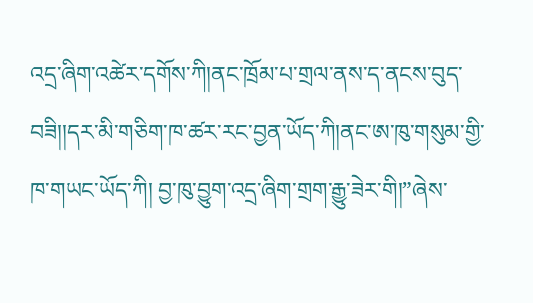འདྲ་ཞིག་འཚེར་དགོས་ཀི།ནང་ཁྲོམ་པ་གྲལ་ནས་ད་ནངས་བུད་བཟི།།དར་མི་གཅིག་ཁ་ཚར་རང་བྱན་ཡོད་ཀི།ནང་ཨ་ཁུ་གསུམ་གྱི་ཁ་གཡང་ཡོད་ཀི། བྱ་ཁུ་བྱུག་འདྲ་ཞིག་གྲག་རྒྱུ་ཟེར་གི།”ཞེས་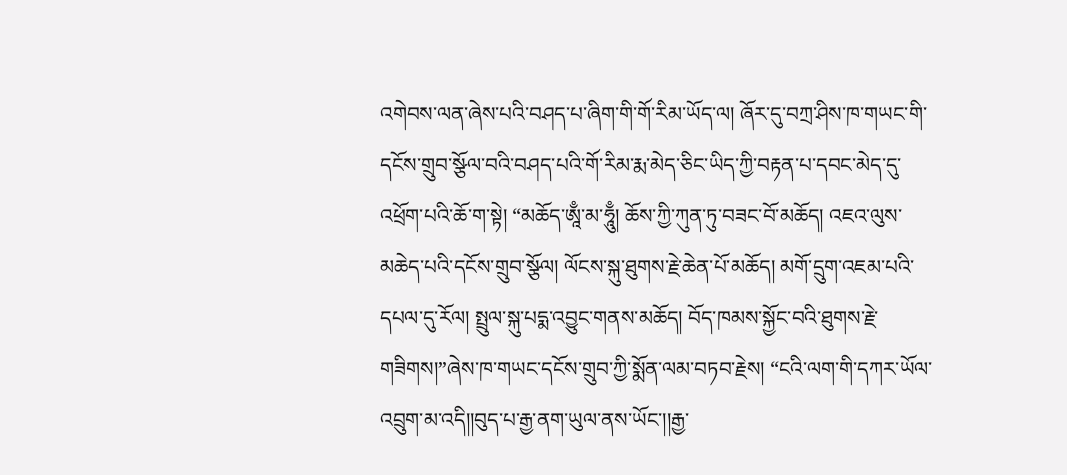འགེབས་ལན་ཞེས་པའི་བཤད་པ་ཞིག་གི་གོ་རིམ་ཡོད་ལ། ཞོར་དུ་བཀྲ་ཤིས་ཁ་གཡང་གི་དངོས་གྲུབ་སྩོལ་བའི་བཤད་པའི་གོ་རིམ་རྨ་མེད་ཅིང་ཡིད་ཀྱི་བརྟན་པ་དབང་མེད་དུ་འཕྲོག་པའི་ཆོ་ག་སྟེ། “མཆོད་ཨཱྃ་མ་ཧཱུྃ། ཆོས་ཀྱི་ཀུན་ཏུ་བཟང་བོ་མཆོད། འཇའ་ལུས་མཆེད་པའི་དངོས་གྲུབ་སྩོལ། ལོངས་སྐུ་ཐུགས་རྗེ་ཆེན་པོ་མཆོད། མགོ་དྲུག་འཇམ་པའི་དཔལ་དུ་རོལ། སྤྲུལ་སྐུ་པདྨ་འབྱུང་གནས་མཆོད། བོད་ཁམས་སྐྱོང་བའི་ཐུགས་རྗེ་གཟིགས།”ཞེས་ཁ་གཡང་དངོས་གྲུབ་ཀྱི་སྨོན་ལམ་བཏབ་རྗེས། “ངའི་ལག་གི་དཀར་ཡོལ་འབྲུག་མ་འདི།།བུད་པ་རྒྱ་ནག་ཡུལ་ནས་ཡོང་།།རྒྱ་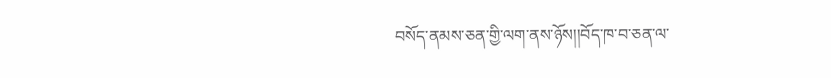བསོད་ནམས་ཅན་གྱི་ལག་ནས་ཉོས།།བོད་ཁ་བ་ཅན་ལ་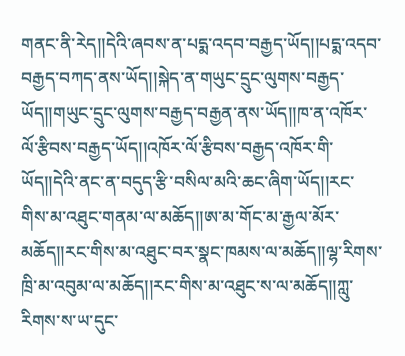གནང་ནི་རེད།།དེའི་ཞབས་ན་པདྨ་འདབ་བརྒྱད་ཡོད།།པདྨ་འདབ་བརྒྱད་བཀད་ནས་ཡོད།།སྐེད་ན་གཡུང་དྲུང་ལུགས་བརྒྱད་ཡོད།།གཡུང་དྲུང་ལུགས་བརྒྱད་བརྒྱན་ནས་ཡོད།།ཁ་ན་འཁོར་ལོ་རྩིབས་བརྒྱད་ཡོད།།འཁོར་ལོ་རྩིབས་བརྒྱད་འཁོར་གི་ཡོད།།དེའི་ནང་ན་བདུད་རྩི་བསིལ་མའི་ཆང་ཞིག་ཡོད།།རང་གིས་མ་འཐུང་གནམ་ལ་མཆོད།།ཨ་མ་གོང་མ་རྒྱལ་མོར་མཆོད།།རང་གིས་མ་འཐུང་བར་སྣང་ཁམས་ལ་མཆོད།།ལྷ་རིགས་ཁྲི་མ་འབུམ་ལ་མཆོད།།རང་གིས་མ་འཐུང་ས་ལ་མཆོད།།ཀླུ་རིགས་ས་ཡ་དུང་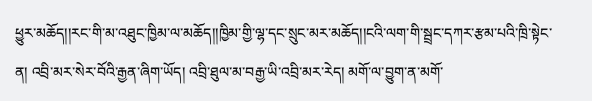ཕྱུར་མཆོད།།རང་གི་མ་འཐུང་ཁྱིམ་ལ་མཆོད།།ཁྱིམ་གྱི་ལྷ་དང་སྲུང་མར་མཆོད།།ངའི་ལག་གི་སྦྲང་དཀར་རྩམ་པའི་ཁྲི་སྟེང་ན། འབྲི་མར་སེར་བོའི་རྒྱན་ཞིག་ཡོད། འབྲི་ཐུལ་མ་བརྒྱ་ཡི་འབྲི་མར་རེད། མགོ་ལ་བྱུག་ན་མགོ་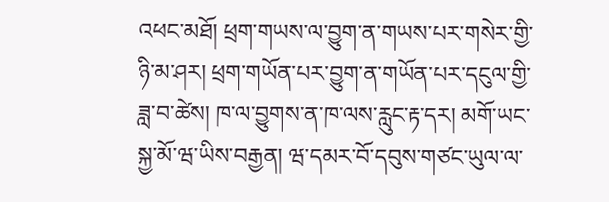འཕང་མཐོ། ཕྲག་གཡས་ལ་བྱུག་ན་གཡས་པར་གསེར་གྱི་ཉི་མ་ཤར། ཕྲག་གཡོན་པར་བྱུག་ན་གཡོན་པར་དངུལ་གྱི་ཟླ་བ་ཚེས། ཁ་ལ་བྱུགས་ན་ཁ་ལས་རླུང་རྟ་དར། མགོ་ཡང་སྐྱ་མོ་ཝ་ཡིས་བརྒྱན། ཝ་དམར་བོ་དབུས་གཙང་ཡུལ་ལ་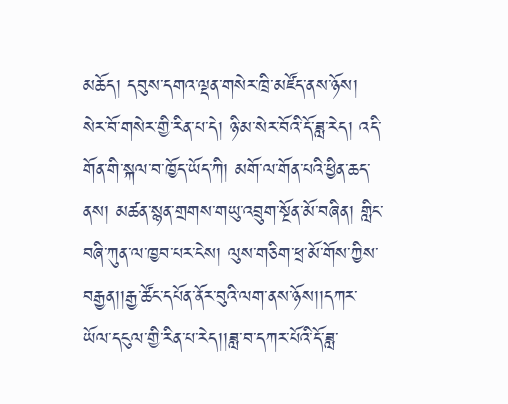མཆོད། དབུས་དགའ་ལྡན་གསེར་ཁྲི་མཛོད་ནས་ཉོས། སེར་བོ་གསེར་གྱི་རིན་པ་དེ། ཉི་མ་སེར་བོའི་དོ་ཟླ་རེད། འདི་གོན་གི་སྐལ་བ་ཁྱོད་ཡོད་ཀི། མགོ་ལ་གོན་པའི་ཕྱིན་ཆད་ནས། མཚན་སྙན་གྲགས་གཡུ་འབྲུག་སྔོན་མོ་བཞིན། གླིང་བཞི་ཀུན་ལ་ཁྱབ་པར་ངེས། ལུས་གཅིག་ཕྲ་མོ་གོས་ཀྱིས་བརྒྱན།།རྒྱ་ཚོང་དཔོན་ནོར་བུའི་ལག་ནས་ཉོས།།དཀར་ཡོལ་དངུལ་གྱི་རིན་པ་རེད།།ཟླ་བ་དཀར་པོའི་དོ་ཟླ་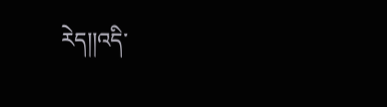རེད།།འདི་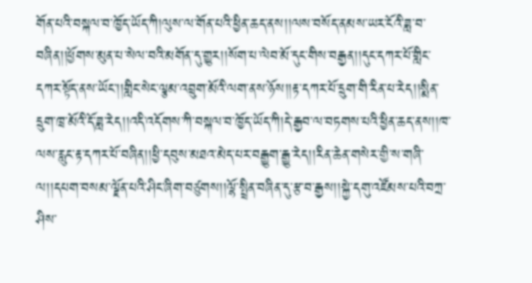གོན་པའི་བསྐལ་བ་ཁྱོད་ཡོད་ཀི།ལུས་ལ་གོན་པའི་ཕྱིན་ཆད་ནས།།ལས་བསོད་ནམས་ཡར་ངོའི་ཟླ་བ་བཞིན།།ཕྱོགས་མུན་པ་སེལ་བའི་མགོན་དུ་གྱུར།།སོག་པ་ལེབ་མོ་དུང་གིས་བརྒྱན།།དུང་དཀར་པོ་གླིང་དཀར་སྟོད་ནས་ཡོང་།།གླིང་སེང་ལྕམ་འབྲུག་མོའི་ལག་ནས་ཉོས།།རྟ་དཀར་པོ་དྲུག་གི་རིན་པ་རེད།།སྨིན་དྲུག་ཁྲ་མོའི་དོ་ཟླ་རེད།།འདི་འདོགས་ཀི་བསྐལ་བ་ཁྱོད་ཡོད་ཀི།དེ་རྒྱབ་ལ་བཏགས་པའི་ཕྱིན་ཆད་ནས།།ཁ་ལས་རླུང་རྟ་དཀར་པོ་བཞིན།།ཕྱི་དབུས་མཐའ་མེད་པར་བརྒྱུག་རྒྱུ་རེད།།རིན་ཆེན་གསེར་གྱི་ས་གཞི་ལ།།དཔག་བསམ་ལྗོན་པའི་ཤིང་ཞིག་བཙུགས།།ལྷོ་སྤྲིན་བཞིན་དུ་རྩ་བ་རྒྱས།།སྐྱེ་དགུ་འཛོམས་པའི་བཀྲ་ཤིས་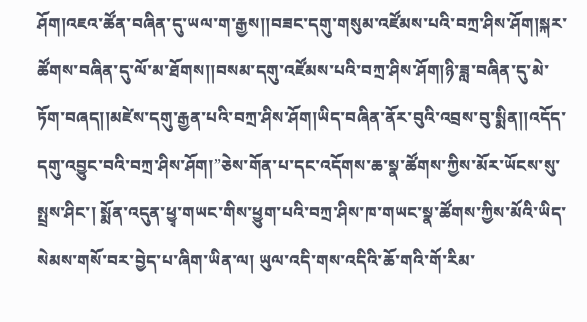ཤོག།འཇའ་ཚོན་བཞིན་དུ་ཡལ་ག་རྒྱས།།བཟང་དགུ་གསུམ་འཛོམས་པའི་བཀྲ་ཤིས་ཤོག།སྐར་ཚོགས་བཞིན་དུ་ལོ་མ་ཐོགས།།བསམ་དགུ་འཛོམས་པའི་བཀྲ་ཤིས་ཤོག།ཉི་ཟླ་བཞིན་དུ་མེ་ཏོག་བཞད།།མཛེས་དགུ་རྒྱན་པའི་བཀྲ་ཤིས་ཤོག།ཡིད་བཞིན་ནོར་བུའི་འབྲས་བུ་སྨིན།།འདོད་དགུ་འབྱུང་བའི་བཀྲ་ཤིས་ཤོག།”ཅེས་གོན་པ་དང་འདོགས་ཆ་སྣ་ཚོགས་ཀྱིས་མོར་ཡོངས་སུ་སྤྲས་ཤིང་། སྨོན་འདུན་ཕྱྭ་གཡང་གིས་ཕྱུག་པའི་བཀྲ་ཤིས་ཁ་གཡང་སྣ་ཚོགས་ཀྱིས་མོའི་ཡིད་སེམས་གསོ་བར་བྱེད་པ་ཞིག་ཡིན་ལ། ཡུལ་འདི་གས་འདིའི་ཆོ་གའི་གོ་རིམ་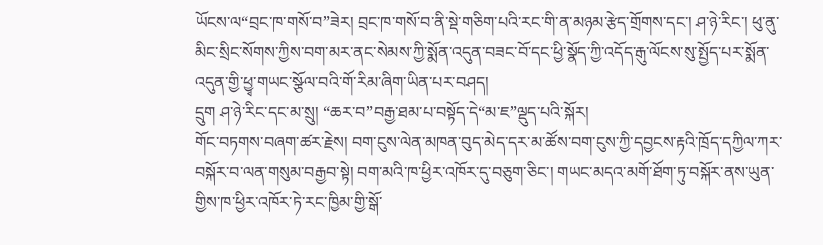ཡོངས་ལ“བྲང་ཁ་གསོ་བ”ཟེར། བྲང་ཁ་གསོ་བ་ནི་སྡེ་གཅིག་པའི་རང་གི་ན་མཉམ་རྩེད་གྲོགས་དང་། ཤ་ཉེ་རིང་། ཕུ་ནུ་མིང་སྲིང་སོགས་ཀྱིས་བག་མར་ནང་སེམས་ཀྱི་སྨོན་འདུན་བཟང་བོ་དང་ཕྱི་སྣོད་ཀྱི་འདོད་རྒུ་ལོངས་སུ་སྤྱོད་པར་སྨོན་འདུན་གྱི་ཕྱྭ་གཡང་སྩོལ་བའི་གོ་རིམ་ཞིག་ཡིན་པར་བཤད།
དྲུག ཤ་ཉེ་རིང་དང་མ་སྲུ། “ཆར་བ”བརྒྱ་ཐམ་པ་བསྟོད་དེ“མ་ཇ”ལྡུད་པའི་སྐོར།
གོང་བཏགས་བཞག་ཚར་རྗེས། བག་ངུས་ལེན་མཁན་བུད་མེད་དར་མ་ཚོས་བག་ངུས་ཀྱི་དབྱངས་རྟའི་ཁྲོད་དཀྱིལ་ཀར་བསྐོར་བ་ལན་གསུམ་བརྒྱབ་སྟེ། བག་མའི་ཁ་ཕྱིར་འཁོར་དུ་བཅུག་ཅིང་། གཡང་མདའ་མགོ་ཐོག་ཏུ་བསྐོར་ནས་ཡུན་གྱིས་ཁ་ཕྱིར་འཁོར་ཏེ་རང་ཁྱིམ་གྱི་སྒོ་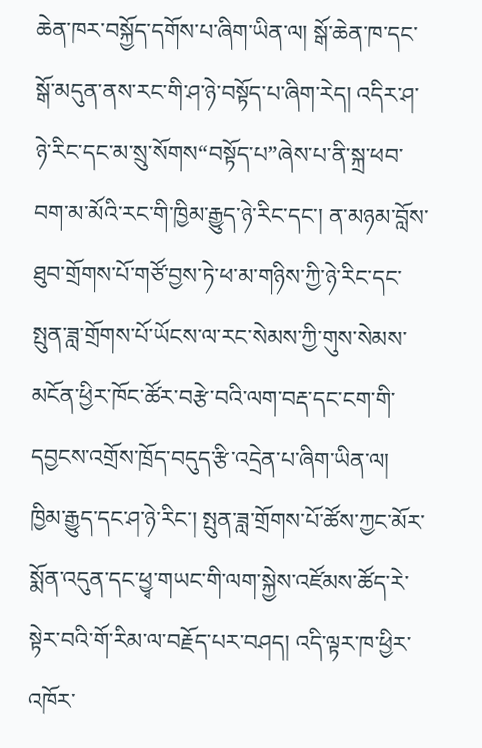ཆེན་ཁར་བསྐྱོད་དགོས་པ་ཞིག་ཡིན་ལ། སྒོ་ཆེན་ཁ་དང་སྒོ་མདུན་ནས་རང་གི་ཤ་ཉེ་བསྟོད་པ་ཞིག་རེད། འདིར་ཤ་ཉེ་རིང་དང་མ་སྲུ་སོགས“བསྟོད་པ”ཞེས་པ་ནི་སྐྲ་ཕབ་བག་མ་མོའི་རང་གི་ཁྱིམ་རྒྱུད་ཉེ་རིང་དང་། ན་མཉམ་བློས་ཐུབ་གྲོགས་པོ་གཙོ་བྱས་ཏེ་ཕ་མ་གཉིས་ཀྱི་ཉེ་རིང་དང་སྤུན་ཟླ་གྲོགས་པོ་ཡོངས་ལ་རང་སེམས་ཀྱི་གུས་སེམས་མངོན་ཕྱིར་ཁོང་ཚོར་བརྩེ་བའི་ལག་བརྡ་དང་ངག་གི་དབྱངས་འགྲོས་ཁྲོད་བདུད་རྩི་འདྲེན་པ་ཞིག་ཡིན་ལ། ཁྱིམ་རྒྱུད་དང་ཤ་ཉེ་རིང་། སྤུན་ཟླ་གྲོགས་པོ་ཚོས་ཀྱང་མོར་སྨོན་འདུན་དང་ཕྱྭ་གཡང་གི་ལག་སྐྱེས་འཛོམས་ཚོད་རེ་སྟེར་བའི་གོ་རིམ་ལ་བརྗོད་པར་བཤད། འདི་ལྟར་ཁ་ཕྱིར་འཁོར་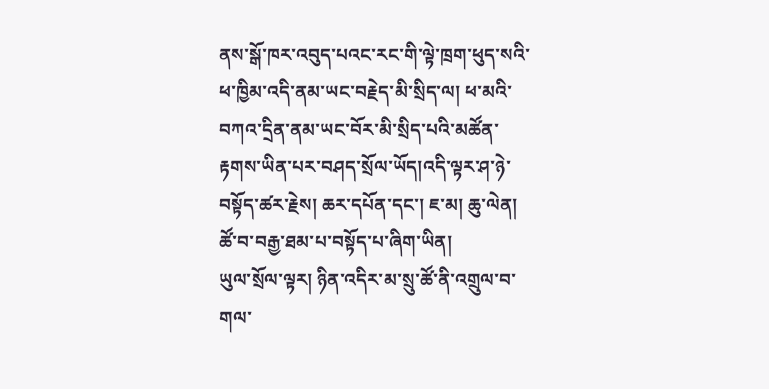ནས་སྒོ་ཁར་འབུད་པའང་རང་གི་ལྟེ་ཁྲག་ཕུད་སའི་ཕ་ཁྱིམ་འདི་ནམ་ཡང་བརྗེད་མི་སྲིད་ལ། ཕ་མའི་བཀའ་དྲིན་ནམ་ཡང་བོར་མི་སྲིད་པའི་མཚོན་རྟགས་ཡིན་པར་བཤད་སྲོལ་ཡོད།འདི་ལྟར་ཤ་ཉེ་བསྟོད་ཚར་རྗེས། ཆར་དཔོན་དང་། ཇ་མ། ཆུ་ལེན། ཚོ་བ་བརྒྱ་ཐམ་པ་བསྟོད་པ་ཞིག་ཡིན།
ཡུལ་སྲོལ་ལྟར། ཉིན་འདིར་མ་སྲུ་ཚོ་ནི་འགྲུལ་བ་གལ་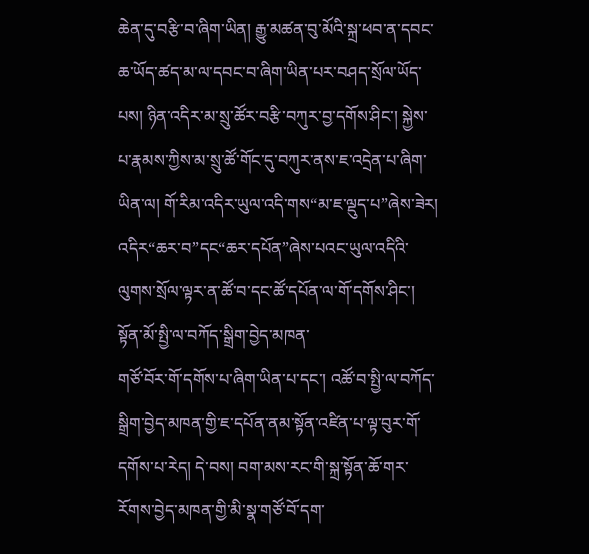ཆེན་དུ་བརྩི་བ་ཞིག་ཡིན། རྒྱུ་མཚན་བུ་མོའི་སྐྲ་ཕབ་ན་དབང་ཆ་ཡོད་ཚད་མ་ལ་དབང་བ་ཞིག་ཡིན་པར་བཤད་སྲོལ་ཡོད་པས། ཉིན་འདིར་མ་སྲུ་ཚོར་བརྩི་བཀུར་བྱ་དགོས་ཤིང་། སྐྱེས་པ་རྣམས་ཀྱིས་མ་སྲུ་ཚོ་གོང་དུ་བཀུར་ནས་ཇ་འདྲེན་པ་ཞིག་ཡིན་ལ། གོ་རིམ་འདིར་ཡུལ་འདི་གས“མ་ཇ་ལྡུད་པ”ཞེས་ཟེར། འདིར“ཆར་བ”དང“ཆར་དཔོན”ཞེས་པའང་ཡུལ་འདིའི་ལུགས་སྲོལ་ལྟར་ན་ཚོ་བ་དང་ཚོ་དཔོན་ལ་གོ་དགོས་ཤིང་། སྟོན་མོ་སྤྱི་ལ་བཀོད་སྒྲིག་བྱེད་མཁན་
གཙོ་བོར་གོ་དགོས་པ་ཞིག་ཡིན་པ་དང་། འཚོ་བ་སྤྱི་ལ་བཀོད་སྒྲིག་བྱེད་མཁན་གྱི་ཇ་དཔོན་ནམ་སྟོན་འཛིན་པ་ལྟ་བུར་གོ་དགོས་པ་རེད། དེ་བས། བག་མས་རང་གི་སྐྲ་སྟོན་ཆོ་གར་རོགས་བྱེད་མཁན་གྱི་མི་སྣ་གཙོ་བོ་དག་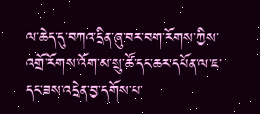ལ་ཆེད་དུ་བཀའ་དྲིན་ཞུ་བར་བག་རོགས་ཀྱིས་འགྲོ་རོགས་འོག་མ་སྲུ་ཚོ་དང་ཆར་དཔོན་ལ་ཇ་དང་ཟས་འདྲེན་བྱ་དགོས་པ་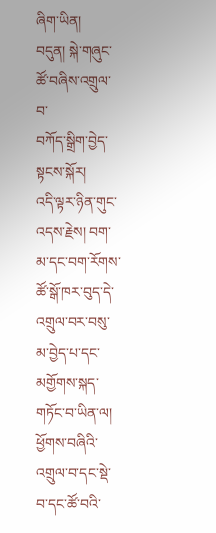ཞིག་ཡིན།
བདུན། སྐེ་གཞུང་ཚོ་བཞིས་འགྲུལ་བ་
བཀོད་སྒྲིག་བྱེད་སྟངས་སྐོར།
འདི་ལྟར་ཉིན་གུང་འདས་རྗེས། བག་མ་དང་བག་རོགས་ཚོ་སྒོ་ཁར་བུད་དེ་འགྲུལ་བར་བསུ་མ་བྱེད་པ་དང་མགྱོགས་སྐད་གཏོང་བ་ཡིན་ལ། ཕྱོགས་བཞིའི་འགྲུལ་བ་དང་སྡེ་བ་དང་ཚོ་བའི་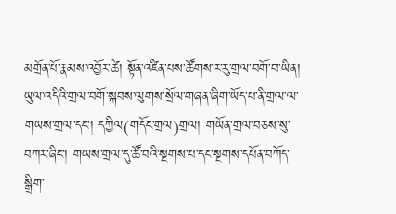མགྲོན་པོ་རྣམས་འབྱོར་ཚེ། སྟོན་འཛིན་པས་ཚོགས་ར་རུ་གྲལ་བགོ་བ་ཡིན། ཡུལ་འདིའི་གྲལ་བགོ་སྐབས་ལུགས་སྲོལ་གཞན་ཞིག་ཡོད་པ་ནི་གྲལ་ལ་གཡས་གྲལ་དང་། དཀྱིལ(གདོང་གྲལ)གྲལ། གཡོན་གྲལ་བཅས་སུ་བཀར་ཞིང་། གཡས་གྲལ་དུ་ཚོ་བའི་སྔགས་པ་དང་སྔགས་དཔོན་བཀོད་སྒྲིག་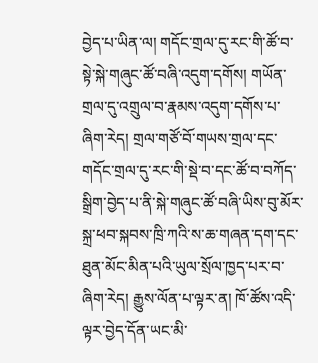བྱེད་པ་ཡིན་ལ། གདོང་གྲལ་དུ་རང་གི་ཚོ་བ་སྟེ་སྐེ་གཞུང་ཚོ་བཞི་འདུག་དགོས། གཡོན་གྲལ་དུ་འགྲུལ་བ་རྣམས་འདུག་དགོས་པ་ཞིག་རེད། གྲལ་གཙོ་བོ་གཡས་གྲལ་དང་གདོང་གྲལ་དུ་རང་གི་སྡེ་བ་དང་ཚོ་བ་བཀོད་སྒྲིག་བྱེད་པ་ནི་སྐེ་གཞུང་ཚོ་བཞི་ཡིས་བུ་མོར་སྐྲ་ཕབ་སྐབས་ཁྲི་ཀའི་ས་ཆ་གཞན་དག་དང་ཐུན་མོང་མིན་པའི་ཡུལ་སྲོལ་ཁྱད་པར་བ་ཞིག་རེད། རྒྱུས་ལོན་པ་ལྟར་ན། ཁོ་ཚོས་འདི་ལྟར་བྱེད་དོན་ཡང་མི་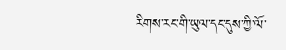རིགས་རང་གི་ཡུལ་དང་དུས་ཀྱི་ལོ་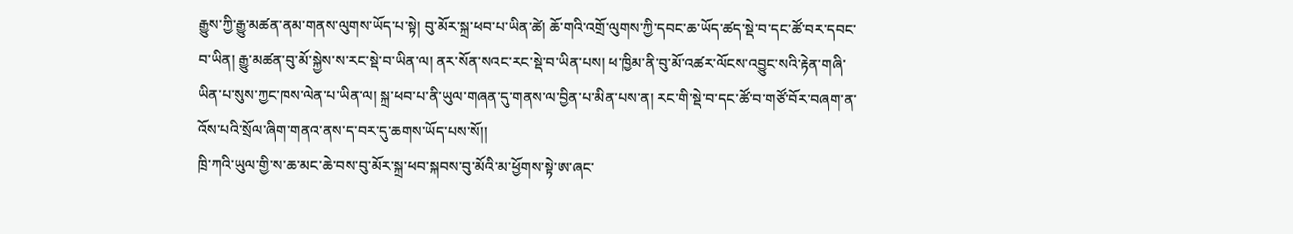རྒྱུས་ཀྱི་རྒྱུ་མཚན་ནམ་གནས་ལུགས་ཡོད་པ་སྟེ། བུ་མོར་སྐྲ་ཕབ་པ་ཡིན་ཚེ། ཆོ་གའི་འགྲོ་ལུགས་ཀྱི་དབང་ཆ་ཡོད་ཚད་སྡེ་བ་དང་ཚོ་བར་དབང་བ་ཡིན། རྒྱུ་མཚན་བུ་མོ་སྐྱེས་ས་རང་སྡེ་བ་ཡིན་ལ། ནར་སོན་སའང་རང་སྡེ་བ་ཡིན་པས། ཕ་ཁྱིམ་ནི་བུ་མོ་འཚར་ལོངས་འབྱུང་སའི་རྟེན་གཞི་ཡིན་པ་སུས་ཀྱང་ཁས་ལེན་པ་ཡིན་ལ། སྐྲ་ཕབ་པ་ནི་ཡུལ་གཞན་དུ་གནས་ལ་བྱིན་པ་མིན་པས་ན། རང་གི་སྡེ་བ་དང་ཚོ་བ་གཙོ་བོར་བཞག་ན་འོས་པའི་སྲོལ་ཞིག་གནའ་ནས་ད་བར་དུ་ཆགས་ཡོད་པས་སོ།།
ཁྲི་ཀའི་ཡུལ་གྱི་ས་ཆ་མང་ཆེ་བས་བུ་མོར་སྐྲ་ཕབ་སྐབས་བུ་མོའི་མ་ཕྱོགས་སྟེ་ཨ་ཞང་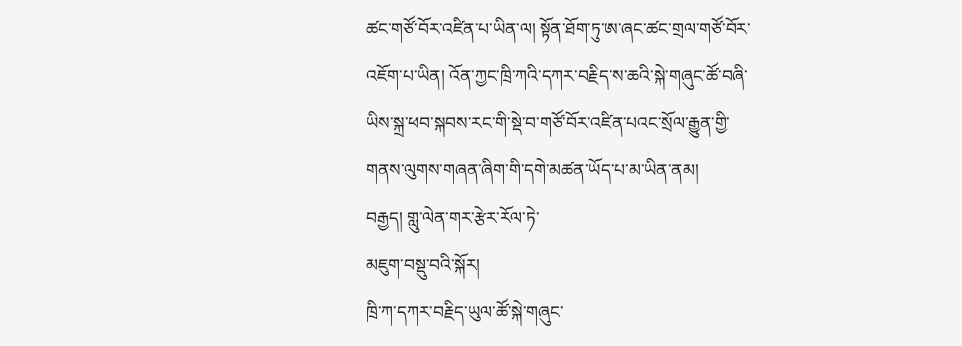ཚང་གཙོ་བོར་འཛིན་པ་ཡིན་ལ། སྟོན་ཐོག་ཏུ་ཨ་ཞང་ཚང་གྲལ་གཙོ་བོར་འཇོག་པ་ཡིན། འོན་ཀྱང་ཁྲི་ཀའི་དཀར་བརྗིད་ས་ཆའི་སྐེ་གཞུང་ཚོ་བཞི་ཡིས་སྐྲ་ཕབ་སྐབས་རང་གི་སྡེ་བ་གཙོ་བོར་འཛིན་པའང་སྲོལ་རྒྱུན་གྱི་གནས་ལུགས་གཞན་ཞིག་གི་དགེ་མཚན་ཡོད་པ་མ་ཡིན་ནམ།
བརྒྱད། གླུ་ལེན་གར་རྩེར་རོལ་ཏེ་
མཇུག་བསྡུ་བའི་སྐོར།
ཁྲི་ཀ་དཀར་བརྗིད་ཡུལ་ཚོ་སྐེ་གཞུང་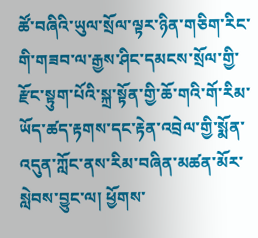ཚོ་བཞིའི་ཡུལ་སྲོལ་ལྟར་ཉིན་གཅིག་རིང་གི་གཟབ་ལ་རྒྱས་ཤིང་དམངས་སྲོལ་གྱི་རྫོང་སྟུག་པོའི་སྐྲ་སྟོན་གྱི་ཆོ་གའི་གོ་རིམ་ཡོད་ཚད་རྟགས་དང་རྟེན་འབྲེལ་གྱི་སྨོན་འདུན་ཀློང་ནས་རིམ་བཞིན་མཚན་མོར་སླེབས་བྱུང་ལ། ཕྱོགས་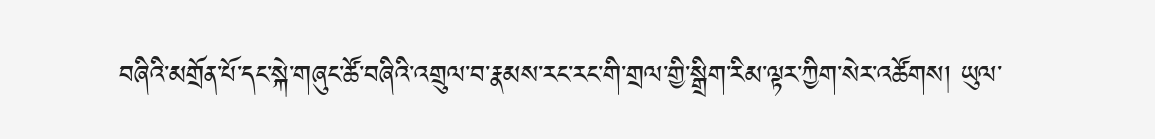བཞིའི་མགྲོན་པོ་དང་སྐེ་གཞུང་ཚོ་བཞིའི་འགྲུལ་བ་རྣམས་རང་རང་གི་གྲལ་གྱི་སྒྲིག་རིམ་ལྟར་ཀྱིག་སེར་འཚོགས། ཡུལ་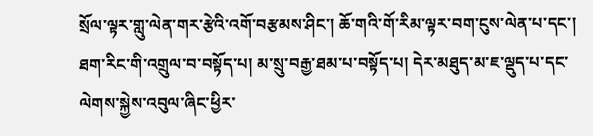སྲོལ་ལྟར་གླུ་ལེན་གར་རྩེའི་འགོ་བརྩམས་ཤིང་། ཆོ་གའི་གོ་རིམ་ལྟར་བག་ངུས་ལེན་པ་དང་། ཐག་རིང་གི་འགྲུལ་བ་བསྟོད་པ། མ་སྲུ་བརྒྱ་ཐམ་པ་བསྟོད་པ། དེར་མཐུད་མ་ཇ་ལྡུད་པ་དང་ལེགས་སྐྱེས་འབུལ་ཞིང་ཕྱིར་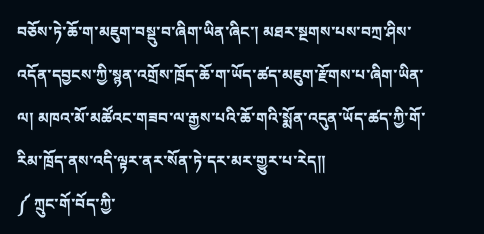བཅོས་ཏེ་ཆོ་ག་མཇུག་བསྡུ་བ་ཞིག་ཡིན་ཞིང་། མཐར་སྔགས་པས་བཀྲ་ཤིས་འདོན་དབྱངས་ཀྱི་སྙན་འགྲོས་ཁྲོད་ཆོ་ག་ཡོད་ཚད་མཇུག་རྫོགས་པ་ཞིག་ཡིན་ལ། མཁའ་མོ་མཚོའང་གཟབ་ལ་རྒྱས་པའི་ཆོ་གའི་སྨོན་འདུན་ཡོད་ཚད་ཀྱི་གོ་རིམ་ཁྲོད་ནས་འདི་ལྟར་ནར་སོན་ཏེ་དར་མར་གྱུར་པ་རེད།།
༼ ཀྲུང་གོ་བོད་ཀྱི་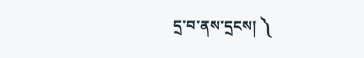དྲ་བ་ནས་དྲངས། ༽